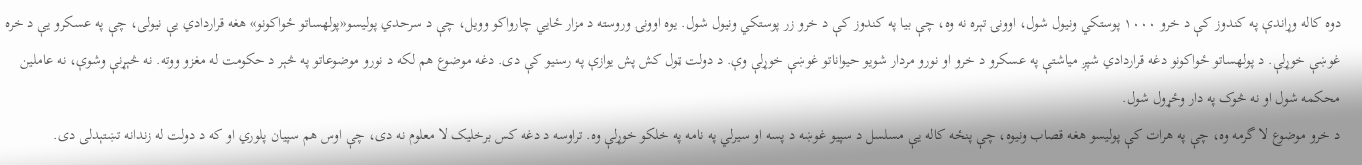دوه کاله وړاندې په کندوز کې د خرو ۱۰۰۰ پوستکي ونیول شول، اوونۍ تېره نه وه، چې بیا په کندوز کې د خرو زر پوستکي ونیول شول. یوه اوونۍ وروسته د مزار ځايي چارواکو وویل، چې د سرحدي پولیسو«پولهساتو ځواکونو» هغه قراردادي یې نیولی، چې په عسکرو یې د خره غوښې خوړلې. د پولهساتو ځواکونو دغه قراردادي شپږ میاشتې په عسکرو د خرو او نورو مردار شویو حیواناتو غوښې خوړلې وې. د دولت ټول کش پش یوازې په رسنیو کې دی. دغه موضوع هم لکه د نورو موضوعاتو په څېر د حکومت له مغزو ووته. نه څېړنې وشوې، نه عاملین محکمه شول او نه څوک په دار وځړول شول.
د خرو موضوع لا گرمه وه، چې په هرات کې پولیسو هغه قصاب ونیوه، چې پنځه کاله یې مسلسل د سپیو غوښه د پسه او سیرلي په نامه په خلکو خوړلې وه. تراوسه د دغه کس برخلیک لا معلوم نه دی، چې اوس هم سپیان پلوري او که د دولت له زندانه تښتېدلی دی.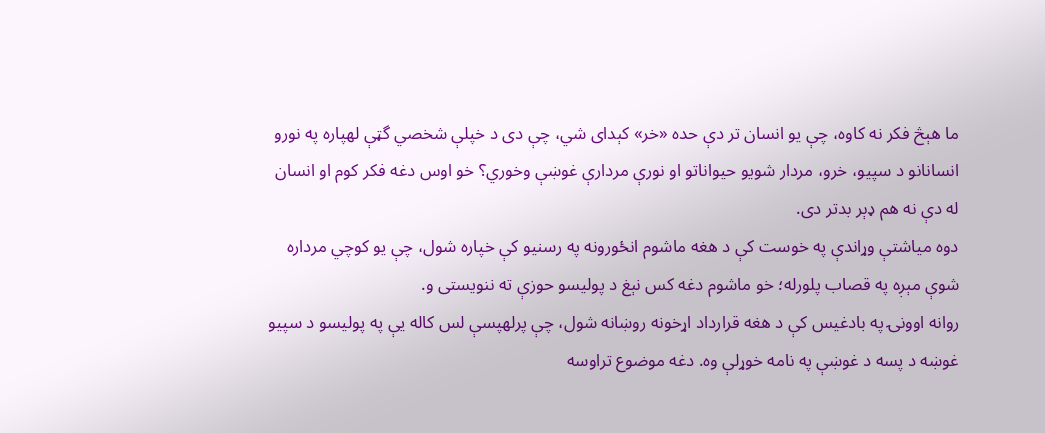ما هېڅ فکر نه کاوه، چې یو انسان تر دې حده «خر» کېدای شي، چې دی د خپلې شخصي گټې لهپاره په نورو انسانانو د سپیو، خرو، مردار شویو حیواناتو او نورې مردارې غوښې وخوري؟ خو اوس دغه فکر کوم او انسان له دې نه هم ډېر بدتر دی.
دوه میاشتې وړاندې په خوست کې د هغه ماشوم انځورونه په رسنیو کې خپاره شول، چې یو کوچي مرداره شوې مېږه په قصاب پلورله؛ خو ماشوم دغه کس نېغ د پولیسو حوزې ته ننویستی و.
روانه اوونۍ په بادغیس کې د هغه قرارداد اړخونه روښانه شول، چې پرلهپسې لس کاله یې په پولیسو د سپیو غوښه د پسه د غوښې په نامه خوړلې وه. دغه موضوع تراوسه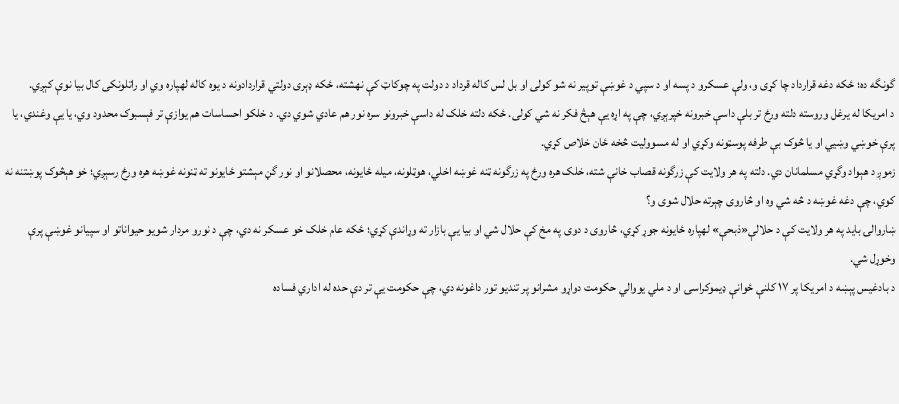گونگه ده؛ ځکه دغه قرارداد چا کړی و، ولې عسکرو د پسه او د سپي د غوښې توپیر نه شو کولی او بل لس کاله قرداد د دولت په چوکاټ کې نهشته، ځکه ډېری دولتي قراردادونه د یوه کاله لهپاره وي او راتلونکی کال بیا نوې کېږي.
د امریکا له یرغل وروسته دلته ورځ تر بلې داسې خبرونه خپرېږي، چې په اړه یې هېڅ فکر نه شي کولی. ځکه دلته خلک له داسې خبرونو سره نور هم عادي شوي دي. د خلکو احساسات هم یوازې تر فېسبوک محدود وي، یا یې وغندي، یا پرې خوښي وښيي او یا څوک بې طرفه پوسټونه وکړي او له مسوولیت څخه ځان خلاص کړي.
زموږ د هېواد وگړي مسلمانان دي. دلته په هر ولایت کې زرگونه قصاب خانې شته، خلک هره ورځ په زرگونه ټنه غوښه اخلي، هوټلونه، میله ځایونه، محصلانو او نور گڼ مېشتو ځایونو ته ټنونه غوښه هره ورځ رسېږي؛ خو هېڅوک پوښتنه نه کوي، چې دغه غوښه د څه شي وه او څاروی چېرته حلال شوی و؟
ښاروالۍ باید په هر ولایت کې د حلالې«ذبحې» لهپاره ځایونه جوړ کړي، څاروی د دوی په مخ کې حلال شي او بیا یې بازار ته وړاندې کړي؛ ځکه عام خلک خو عسکر نه دي، چې د نورو مردار شویو حیواناتو او سپیانو غوښې پرې وخوړل شي.
د بادغیس پېښه د امریکا پر ۱۷ کلنې ځوانې ډیموکراسۍ او د ملي یووالي حکومت دواړو مشرانو پر تندیو تور داغونه دي، چې حکومت یې تر دې حده له اداري فساده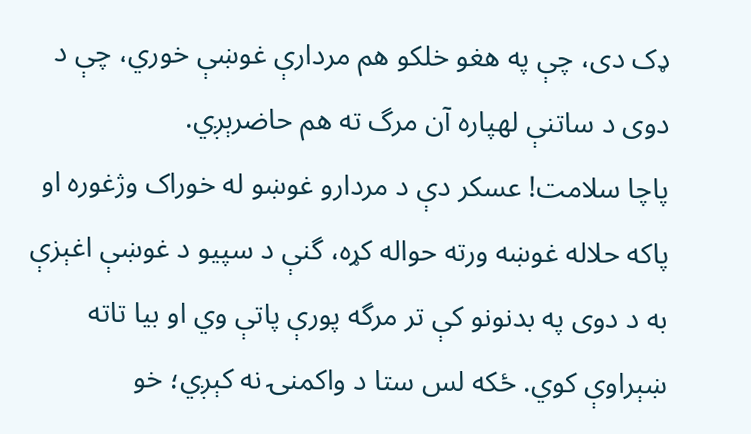ډک دی، چې په هغو خلکو هم مردارې غوښې خوري، چې د دوی د ساتنې لهپاره آن مرگ ته هم حاضرېږي.
پاچا سلامت! عسکر دې د مردارو غوښو له خوراک وژغوره او پاکه حلاله غوښه ورته حواله کړه، گنې د سپیو د غوښې اغېزې به د دوی په بدنونو کې تر مرگه پورې پاتې وي او بیا تاته ښېراوې کوي. ځکه لس ستا د واکمنۍ نه کېږي؛ خو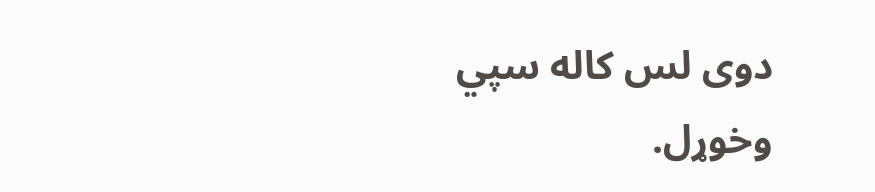دوی لس کاله سپي وخوړل.